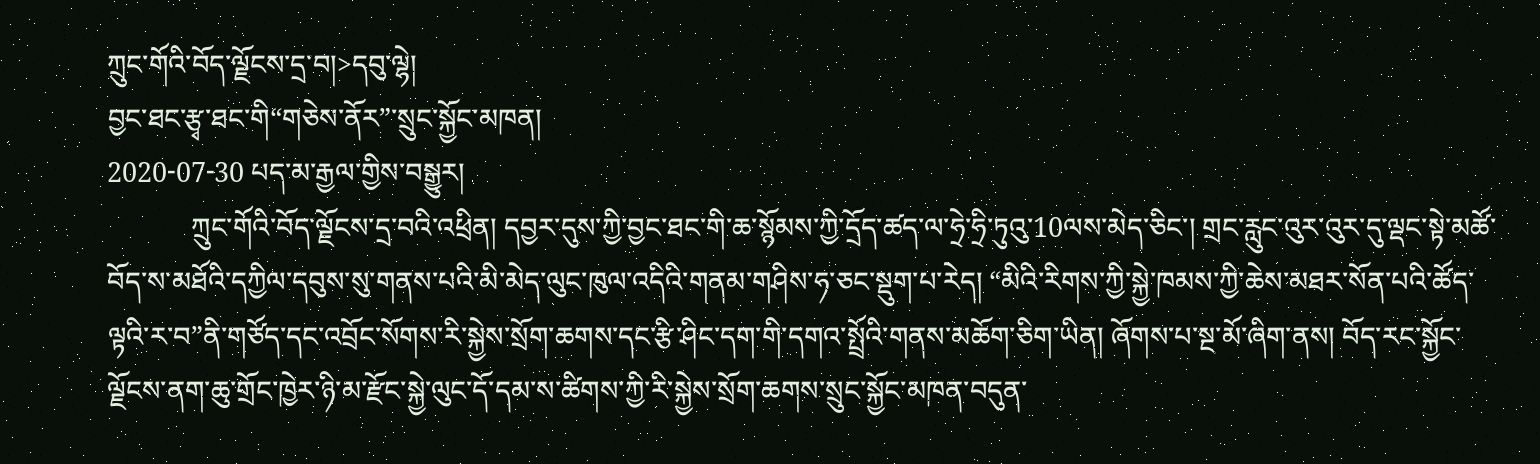ཀྲུང་གོའི་བོད་ལྗོངས་དྲ་བ།>དབུ་ལྷེ།
བྱང་ཐང་རྩྭ་ཐང་གི“གཅེས་ནོར”་སྲུང་སྐྱོང་མཁན།
2020-07-30 པད་མ་རྒྱལ་གྱིས་བསྒྱུར།
            ཀྲུང་གོའི་བོད་ལྗོངས་དྲ་བའི་འཕྲིན། དབྱར་དུས་ཀྱི་བྱང་ཐང་གི་ཆ་སྙོམས་ཀྱི་དྲོད་ཚད་ལ་ཧྲེ་ཧྲི་ཏུའུ་10ལས་མེད་ཅིང་། གྲང་རླུང་འུར་འུར་དུ་ལྡང་སྟེ་མཚོ་བོད་ས་མཐོའི་དཀྱིལ་དབུས་སུ་གནས་པའི་མི་མེད་ལུང་ཁུལ་འདིའི་གནམ་གཤིས་ཧ་ཅང་སྡུག་པ་རེད། “མིའི་རིགས་ཀྱི་སྐྱེ་ཁམས་ཀྱི་ཆེས་མཐར་སོན་པའི་ཚོད་ལྟའི་ར་བ”ནི་གཙོད་དང་འབྲོང་སོགས་རི་སྐྱེས་སྲོག་ཆགས་དང་རྩི་ཤིང་དག་གི་དགའ་སྤྲོའི་གནས་མཆོག་ཅིག་ཡིན། ཞོགས་པ་སྔ་མོ་ཞིག་ནས། བོད་རང་སྐྱོང་ལྗོངས་ནག་ཆུ་གྲོང་ཁྱེར་ཉི་མ་རྫོང་སྐྱེ་ལུང་དོ་དམ་ས་ཚིགས་ཀྱི་རི་སྐྱེས་སྲོག་ཆགས་སྲུང་སྐྱོང་མཁན་བདུན་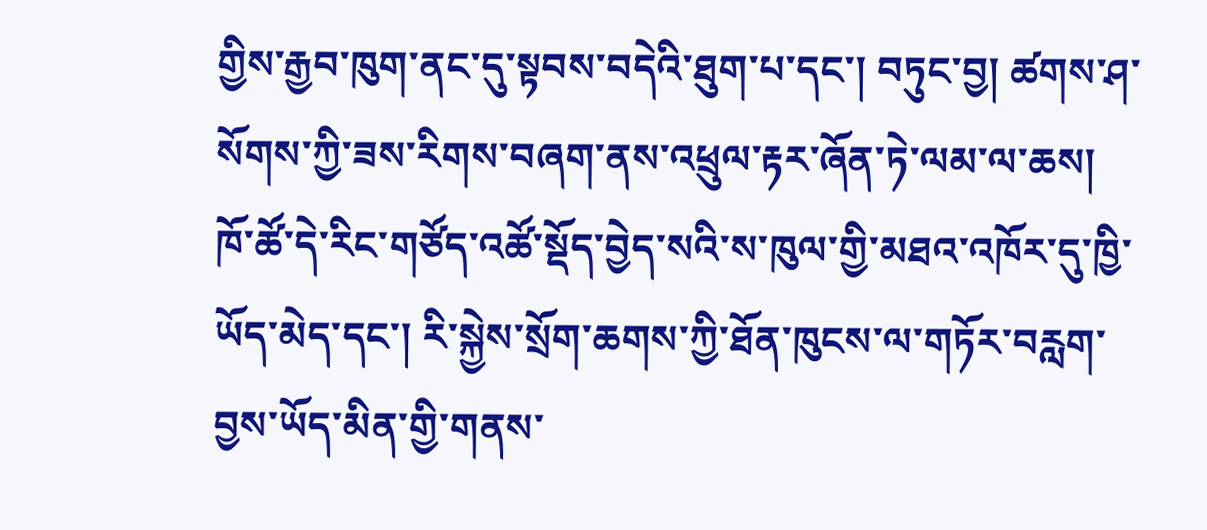གྱིས་རྒྱབ་ཁུག་ནང་དུ་སྟབས་བདེའི་ཐུག་པ་དང་། བཏུང་བྱ། ཚགས་ཤ་སོགས་ཀྱི་ཟས་རིགས་བཞག་ནས་འཕྲུལ་རྟར་ཞོན་ཏེ་ལམ་ལ་ཆས། ཁོ་ཚོ་དེ་རིང་གཙོད་འཚོ་སྡོད་བྱེད་སའི་ས་ཁུལ་གྱི་མཐའ་འཁོར་དུ་ཁྱི་ཡོད་མེད་དང་། རི་སྐྱེས་སྲོག་ཆགས་ཀྱི་ཐོན་ཁུངས་ལ་གཏོར་བརླག་བྱས་ཡོད་མིན་གྱི་གནས་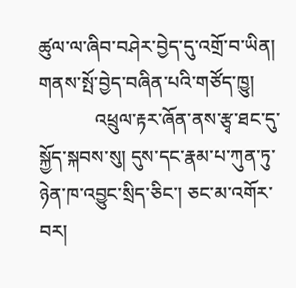ཚུལ་ལ་ཞིབ་བཤེར་བྱེད་དུ་འགྲོ་བ་ཡིན།
གནས་སྤོ་བྱེད་བཞིན་པའི་གཙོད་ཁྱུ།
            འཕྲུལ་རྟར་ཞོན་ནས་རྩྭ་ཐང་དུ་སྐྱོད་སྐབས་སུ། དུས་དང་རྣམ་པ་ཀུན་ཏུ་ཉེན་ཁ་འབྱུང་སྲིད་ཅིང་། ཅང་མ་འགོར་བར།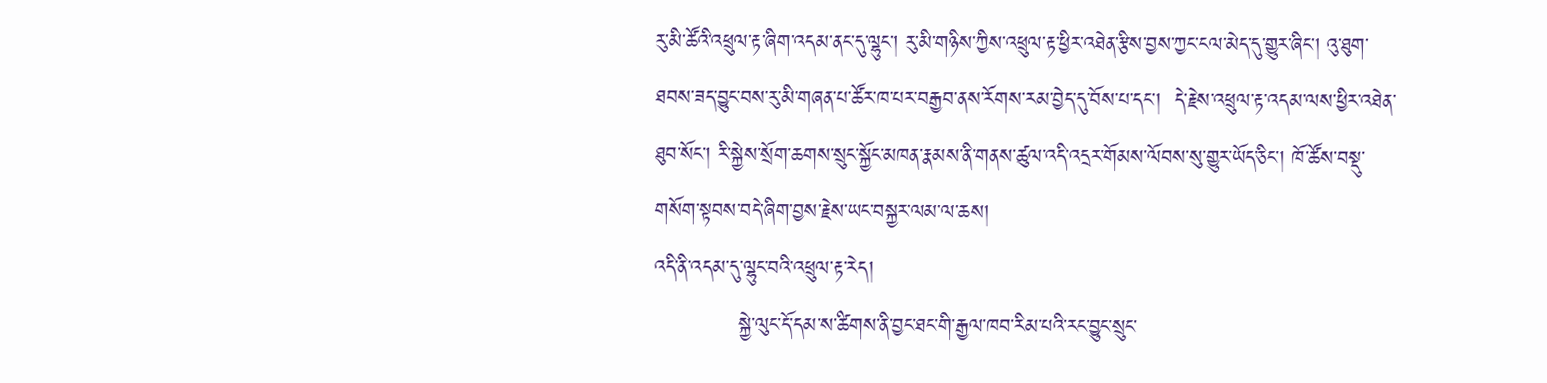རུ་མི་ཚོའི་འཕྲུལ་རྟ་ཞིག་འདམ་ནང་དུ་ལྷུང་། རུ་མི་གཉིས་ཀྱིས་འཕྲུལ་རྟ་ཕྱིར་འཐེན་རྩིས་བྱས་ཀྱང་ངལ་མེད་དུ་གྱུར་ཞིང་། འུ་ཐུག་ཐབས་ཟད་བྱུང་བས་རུ་མི་གཞན་པ་ཚོར་ཁ་པར་བརྒྱབ་ནས་རོགས་རམ་བྱེད་དུ་བོས་པ་དང་།  དེ་རྗེས་འཕྲུལ་རྟ་འདམ་ལས་ཕྱིར་འཐེན་ཐུབ་སོང་། རི་སྐྱེས་སྲོག་ཆགས་སྲུང་སྐྱོང་མཁན་རྣམས་ནི་གནས་ཚུལ་འདི་འདྲར་གོམས་ལོབས་སུ་གྱུར་ཡོད་ཅིང་། ཁོ་ཚོས་བསྡུ་གསོག་སྟབས་བདེ་ཞིག་བྱས་རྗེས་ཡང་བསྐྱར་ལམ་ལ་ཆས།
འདི་ནི་འདམ་དུ་ལྷུང་བའི་འཕྲུལ་རྟ་རེད།
            སྐྱེ་ལུང་དོ་དམ་ས་ཚིགས་ནི་བྱང་ཐང་གི་རྒྱལ་ཁབ་རིམ་པའི་རང་བྱུང་སྲུང་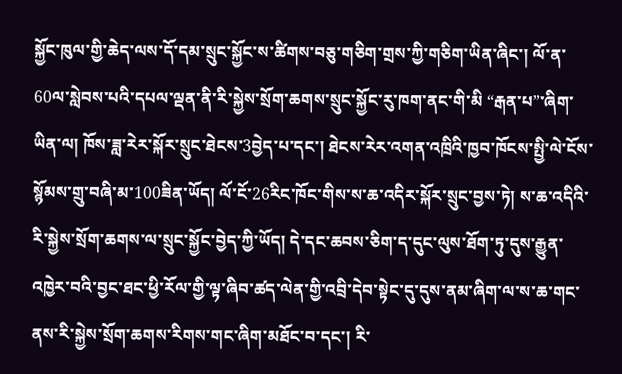སྐྱོང་ཁུལ་གྱི་ཆེད་ལས་དོ་དམ་སྲུང་སྐྱོང་ས་ཚིགས་བཅུ་གཅིག་གྲས་ཀྱི་གཅིག་ཡིན་ཞིང་། ལོ་ན་60ལ་སླེབས་པའི་དཔལ་ལྡན་ནི་རི་སྐྱེས་སྲོག་ཆགས་སྲུང་སྐྱོང་རུ་ཁག་ནང་གི་མི “རྒན་པ”་ཞིག་ཡིན་ལ། ཁོས་ཟླ་རེར་སྐོར་སྲུང་ཐེངས་3བྱེད་པ་དང་། ཐེངས་རེར་འགན་འཁྲིའི་ཁྱབ་ཁོངས་སྤྱི་ལེ་ངོས་སྙོམས་གྲུ་བཞི་མ་100ཟིན་ཡོད། ལོ་ངོ་26རིང་ཁོང་གིས་ས་ཆ་འདིར་སྐོར་སྲུང་བྱས་ཏེ། ས་ཆ་འདིའི་རི་སྐྱེས་སྲོག་ཆགས་ལ་སྲུང་སྐྱོང་བྱེད་ཀྱི་ཡོད། དེ་དང་ཆབས་ཅིག་ད་དུང་ལུས་ཐོག་ཏུ་དུས་རྒྱུན་འཁྱེར་བའི་བྱང་ཐང་ཕྱི་རོལ་གྱི་ལྟ་ཞིབ་ཚད་ལེན་གྱི་འབྲི་དེབ་སྟེང་དུ་དུས་ནམ་ཞིག་ལ་ས་ཆ་གང་ནས་རི་སྐྱེས་སྲོག་ཆགས་རིགས་གང་ཞིག་མཐོང་བ་དང་། རི་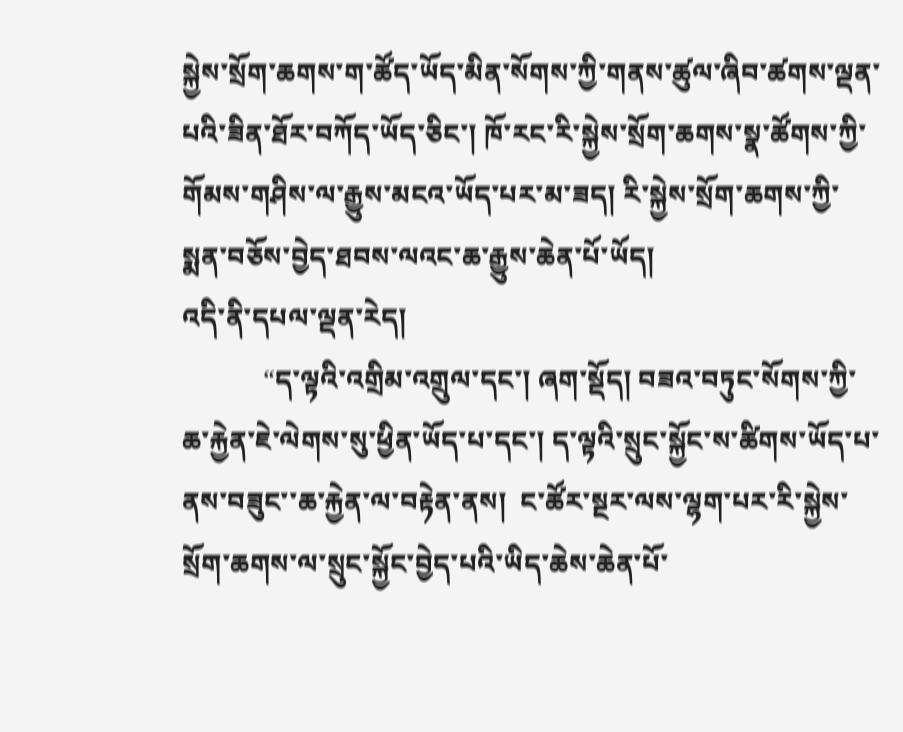སྐྱེས་སྲོག་ཆགས་ག་ཚོད་ཡོད་མིན་སོགས་ཀྱི་གནས་ཚུལ་ཞིབ་ཚགས་ལྡན་པའི་ཟིན་ཐོར་བཀོད་ཡོད་ཅིང་། ཁོ་རང་རི་སྐྱེས་སྲོག་ཆགས་སྣ་ཚོགས་ཀྱི་གོམས་གཤིས་ལ་རྒྱུས་མངའ་ཡོད་པར་མ་ཟད། རི་སྐྱེས་སྲོག་ཆགས་ཀྱི་སྨན་བཅོས་བྱེད་ཐབས་ལའང་ཆ་རྒྱུས་ཆེན་པོ་ཡོད།
འདི་ནི་དཔལ་ལྡན་རེད།
            “ད་ལྟའི་འགྲིམ་འགྲུལ་དང་། ཞག་སྡོད། བཟའ་བཏུང་སོགས་ཀྱི་ཆ་རྐྱེན་ཇེ་ལེགས་སུ་ཕྱིན་ཡོད་པ་དང་། ད་ལྟའི་སྲུང་སྐྱོང་ས་ཚིགས་ཡོད་པ་ནས་བཟུང་་ཆ་རྐྱེན་ལ་བརྟེན་ནས།  ང་ཚོར་སྔར་ལས་ལྷག་པར་རི་སྐྱེས་སྲོག་ཆགས་ལ་སྲུང་སྐྱོང་བྱེད་པའི་ཡིད་ཆེས་ཆེན་པོ་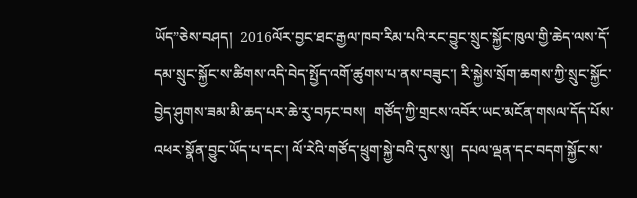ཡོད”ཅེས་བཤད།  2016ལོར་བྱང་ཐང་རྒྱལ་ཁབ་རིམ་པའི་རང་བྱུང་སྲུང་སྐྱོང་ཁུལ་གྱི་ཆེད་ལས་དོ་དམ་སྲུང་སྐྱོང་ས་ཚིགས་འདི་བེད་སྤྱོད་འགོ་ཚུགས་པ་ནས་བཟུང་། རི་སྐྱེས་སྲོག་ཆགས་ཀྱི་སྲུང་སྐྱོང་བྱེད་ཤུགས་ཟམ་མི་ཆད་པར་ཆེ་རུ་བཏང་བས།  གཙོད་ཀྱི་གྲངས་འབོར་ཡང་མངོན་གསལ་དོད་པོས་འཕར་སྣོན་བྱུང་ཡོད་པ་དང་། ལོ་རེའི་གཙོད་ཕྲུག་སྐྱེ་བའི་དུས་སུ།  དཔལ་ལྡན་དང་བདག་སྐྱོང་ས་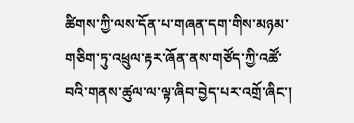ཚིགས་ཀྱི་ལས་དོན་པ་གཞན་དག་གིས་མཉམ་གཅིག་ཏུ་འཕྲུལ་རྟར་ཞོན་ནས་གཙོད་ཀྱི་འཚོ་བའི་གནས་ཚུལ་ལ་ལྟ་ཞིབ་བྱེད་པར་འགྲོ་ཞིང་།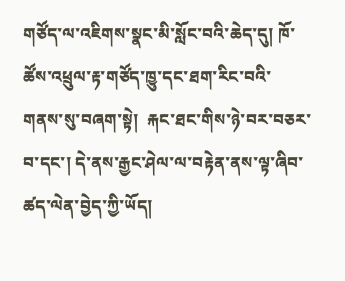གཙོད་ལ་འཇིགས་སྣང་མི་སློང་བའི་ཆེད་དུ། ཁོ་ཚོས་འཕྲུལ་རྟ་གཙོད་ཁྱུ་དང་ཐག་རིང་བའི་གནས་སུ་བཞག་སྟེ།  རྐང་ཐང་གིས་ཉེ་བར་བཅར་བ་དང་། དེ་ནས་རྒྱང་ཤེལ་ལ་བརྟེན་ནས་ལྟ་ཞིབ་ཚད་ལེན་བྱེད་ཀྱི་ཡོད།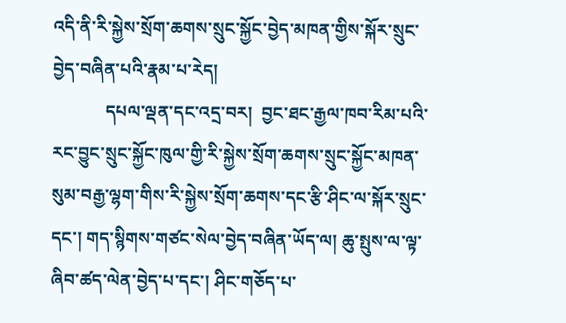འདི་ནི་རི་སྐྱེས་སྲོག་ཆགས་སྲུང་སྐྱོང་བྱེད་མཁན་གྱིས་སྐོར་སྲུང་བྱེད་བཞིན་པའི་རྣམ་པ་རེད།
            དཔལ་ལྡན་དང་འདྲ་བར།  བྱང་ཐང་རྒྱལ་ཁབ་རིམ་པའི་རང་བྱུང་སྲུང་སྐྱོང་ཁུལ་གྱི་རི་སྐྱེས་སྲོག་ཆགས་སྲུང་སྐྱོང་མཁན་སུམ་བརྒྱ་ལྷག་གིས་རི་སྐྱེས་སྲོག་ཆགས་དང་རྩི་ཤིང་ལ་སྐོར་སྲུང་དང་། གད་སྙིགས་གཙང་སེལ་བྱེད་བཞིན་ཡོད་ལ། ཆུ་སྤུས་ལ་ལྟ་ཞིབ་ཚད་ལེན་བྱེད་པ་དང་། ཤིང་གཅོད་པ་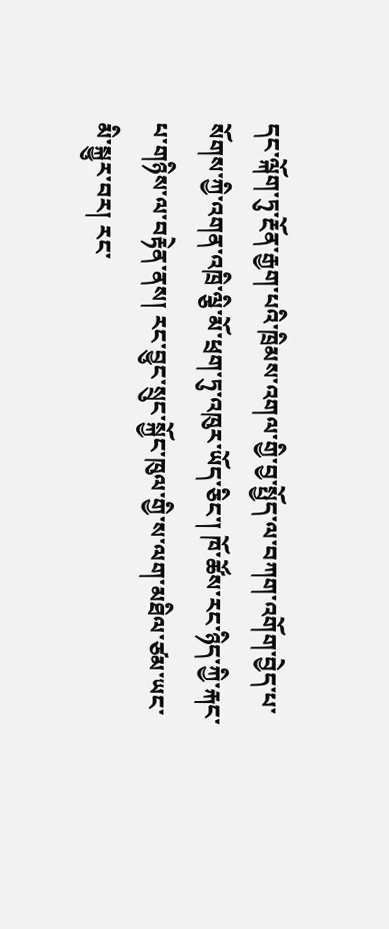དང་ལྐོག་ཏུ་རྔོན་རྒྱག་པའི་ཁྲིམས་འགལ་གྱི་བྱ་སྤྱོད་ལ་བཀག་འགོག་བྱེད་པ་སོགས་ཀྱི་འགན་འཁྲི་ལྕི་མོ་ཕྲག་ཏུ་འཁུར་ཡོད་ཅིང་། ཁོ་ཚོས་རང་ཉིད་ཀྱི་རྐང་པ་གཉིས་ལ་བརྟེན་ནས། རང་བྱུང་སྲུང་སྐྱོང་ཁུལ་གྱི་ས་ལག་མཐིལ་ཙམ་ཡང་མི་སྐྱུར་བར། རང་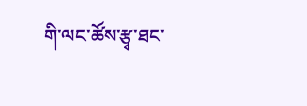གི་ལང་ཚོས་རྩྭ་ཐང་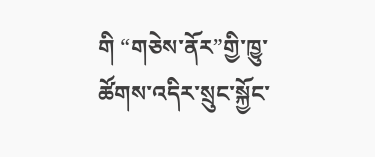གི “གཅེས་ནོར”གྱི་ཁྱུ་ཚོགས་འདིར་སྲུང་སྐྱོང་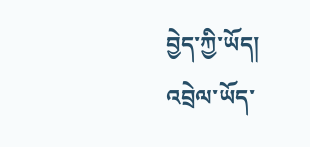བྱེད་ཀྱི་ཡོད།
འབྲེལ་ཡོད་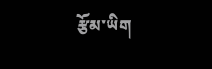རྩོམ་ཡིག